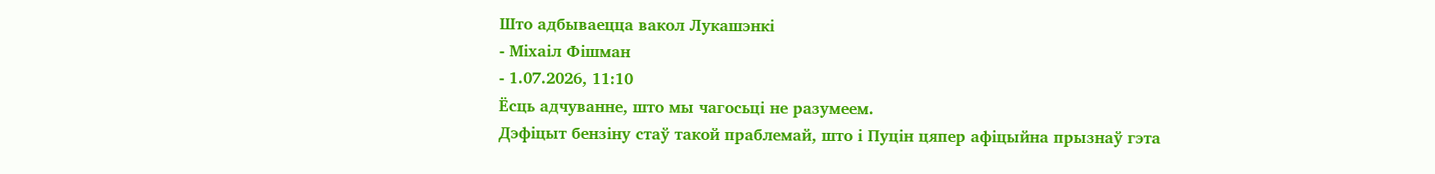Што адбываецца вакол Лукашэнкі
- Міхаіл Фішман
- 1.07.2026, 11:10
Ёсць адчуванне, што мы чагосьці не разумеем.
Дэфіцыт бензіну стаў такой праблемай, што і Пуцін цяпер афіцыйна прызнаў гэта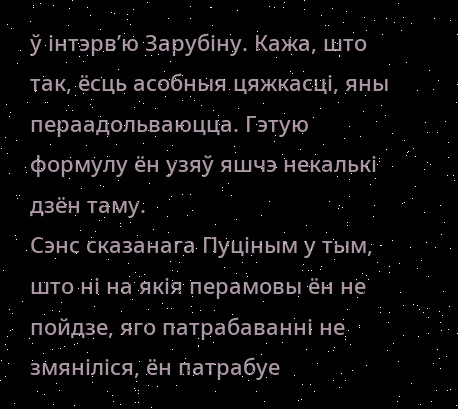ў інтэрв’ю Зарубіну. Кажа, што так, ёсць асобныя цяжкасці, яны пераадольваюцца. Гэтую формулу ён узяў яшчэ некалькі дзён таму.
Сэнс сказанага Пуціным у тым, што ні на якія перамовы ён не пойдзе, яго патрабаванні не змяніліся, ён патрабуе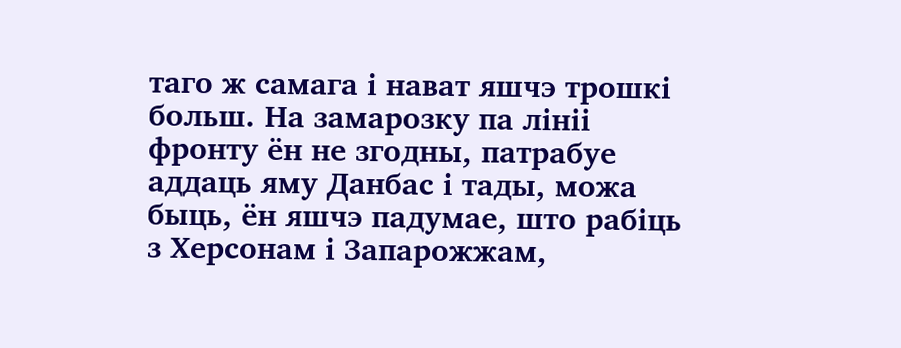таго ж самага і нават яшчэ трошкі больш. На замарозку па лініі фронту ён не згодны, патрабуе аддаць яму Данбас і тады, можа быць, ён яшчэ падумае, што рабіць з Херсонам і Запарожжам,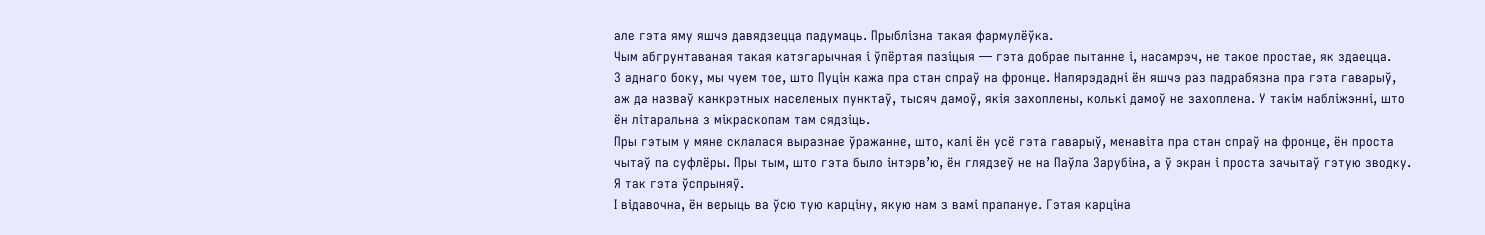але гэта яму яшчэ давядзецца падумаць. Прыблізна такая фармулёўка.
Чым абгрунтаваная такая катэгарычная і ўпёртая пазіцыя — гэта добрае пытанне і, насамрэч, не такое простае, як здаецца.
З аднаго боку, мы чуем тое, што Пуцін кажа пра стан спраў на фронце. Напярэдадні ён яшчэ раз падрабязна пра гэта гаварыў, аж да назваў канкрэтных населеных пунктаў, тысяч дамоў, якія захоплены, колькі дамоў не захоплена. У такім набліжэнні, што ён літаральна з мікраскопам там сядзіць.
Пры гэтым у мяне склалася выразнае ўражанне, што, калі ён усё гэта гаварыў, менавіта пра стан спраў на фронце, ён проста чытаў па суфлёры. Пры тым, што гэта было інтэрв’ю, ён глядзеў не на Паўла Зарубіна, а ў экран і проста зачытаў гэтую зводку. Я так гэта ўспрыняў.
І відавочна, ён верыць ва ўсю тую карціну, якую нам з вамі прапануе. Гэтая карціна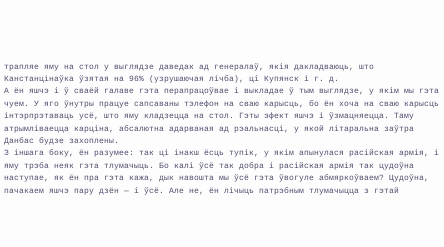трапляе яму на стол у выглядзе даведак ад генералаў, якія дакладваюць, што Канстанцінаўка ўзятая на 96% (узрушаючая лічба), ці Купянск і г. д.
А ён яшчэ і ў сваёй галаве гэта перапрацоўвае і выкладае ў тым выглядзе, у якім мы гэта чуем. У яго ўнутры працуе сапсаваны тэлефон на сваю карысць, бо ён хоча на сваю карысць інтэрпрэтаваць усё, што яму кладзецца на стол. Гэты эфект яшчэ і ўзмацняецца. Таму атрымліваецца карціна, абсалютна адарваная ад рэальнасці, у якой літаральна заўтра Данбас будзе захоплены.
З іншага боку, ён разумее: так ці інакш ёсць тупік, у якім апынулася расійская армія, і яму трэба неяк гэта тлумачыць. Бо калі ўсё так добра і расійская армія так цудоўна наступае, як ён пра гэта кажа, дык навошта мы ўсё гэта ўвогуле абмяркоўваем? Цудоўна, пачакаем яшчэ пару дзён — і ўсё. Але не, ён лічыць патрэбным тлумачыцца з гэтай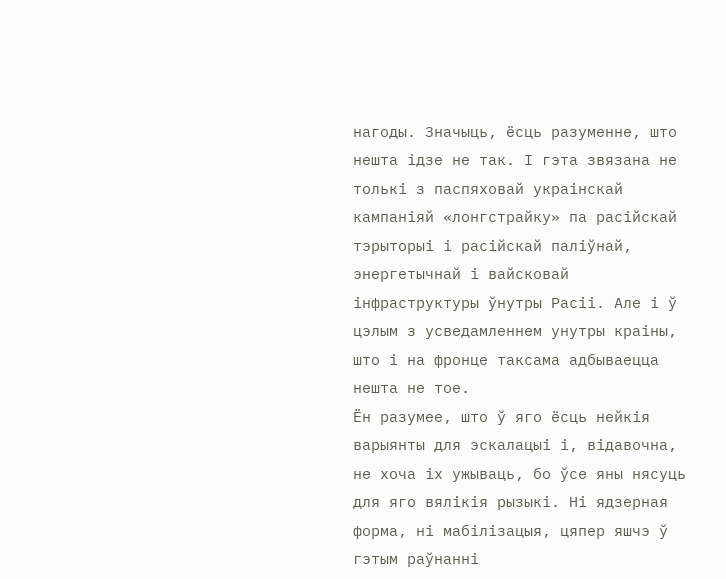нагоды. Значыць, ёсць разуменне, што нешта ідзе не так. І гэта звязана не толькі з паспяховай украінскай кампаніяй «лонгстрайку» па расійскай тэрыторыі і расійскай паліўнай, энергетычнай і вайсковай інфраструктуры ўнутры Расіі. Але і ў цэлым з усведамленнем унутры краіны, што і на фронце таксама адбываецца нешта не тое.
Ён разумее, што ў яго ёсць нейкія варыянты для эскалацыі і, відавочна, не хоча іх ужываць, бо ўсе яны нясуць для яго вялікія рызыкі. Ні ядзерная форма, ні мабілізацыя, цяпер яшчэ ў гэтым раўнанні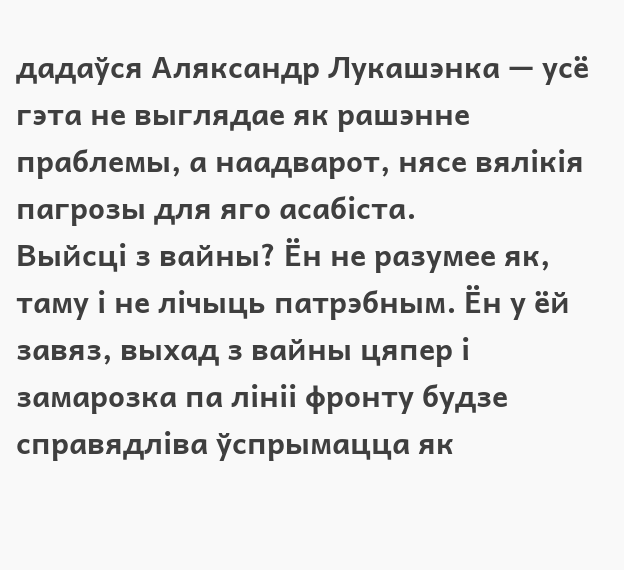дадаўся Аляксандр Лукашэнка — усё гэта не выглядае як рашэнне праблемы, а наадварот, нясе вялікія пагрозы для яго асабіста.
Выйсці з вайны? Ён не разумее як, таму і не лічыць патрэбным. Ён у ёй завяз, выхад з вайны цяпер і замарозка па лініі фронту будзе справядліва ўспрымацца як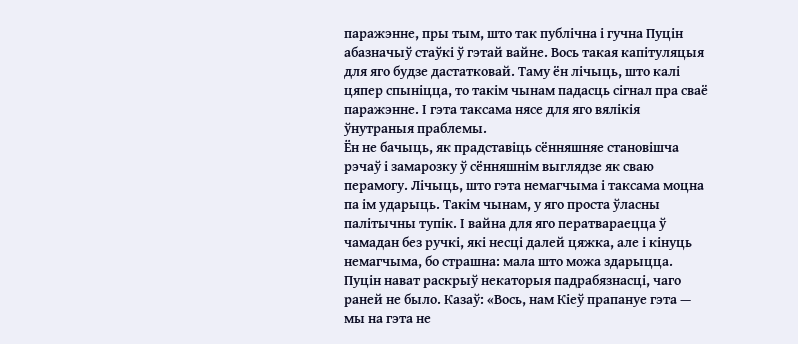паражэнне, пры тым, што так публічна і гучна Пуцін абазначыў стаўкі ў гэтай вайне. Вось такая капітуляцыя для яго будзе дастатковай. Таму ён лічыць, што калі цяпер спыніцца, то такім чынам падасць сігнал пра сваё паражэнне. І гэта таксама нясе для яго вялікія ўнутраныя праблемы.
Ён не бачыць, як прадставіць сённяшняе становішча рэчаў і замарозку ў сённяшнім выглядзе як сваю перамогу. Лічыць, што гэта немагчыма і таксама моцна па ім ударыць. Такім чынам, у яго проста ўласны палітычны тупік. І вайна для яго ператвараецца ў чамадан без ручкі, які несці далей цяжка, але і кінуць немагчыма, бо страшна: мала што можа здарыцца.
Пуцін нават раскрыў некаторыя падрабязнасці, чаго раней не было. Казаў: «Вось, нам Кіеў прапануе гэта — мы на гэта не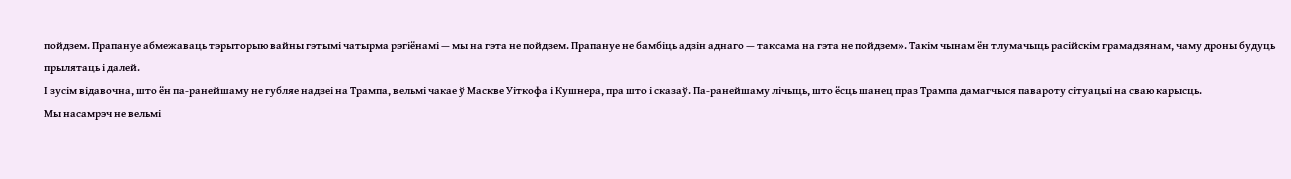пойдзем. Прапануе абмежаваць тэрыторыю вайны гэтымі чатырма рэгіёнамі — мы на гэта не пойдзем. Прапануе не бамбіць адзін аднаго — таксама на гэта не пойдзем». Такім чынам ён тлумачыць расійскім грамадзянам, чаму дроны будуць прылятаць і далей.
І зусім відавочна, што ён па-ранейшаму не губляе надзеі на Трампа, вельмі чакае ў Маскве Уіткофа і Кушнера, пра што і сказаў. Па-ранейшаму лічыць, што ёсць шанец праз Трампа дамагчыся павароту сітуацыі на сваю карысць.
Мы насамрэч не вельмі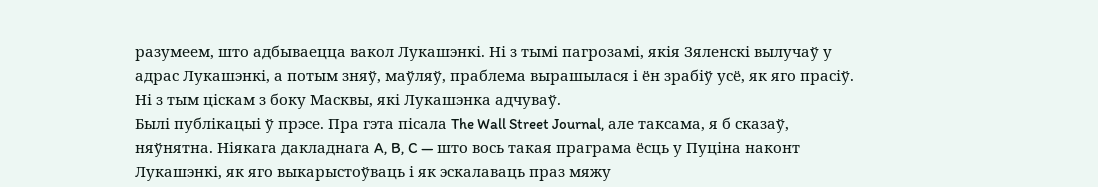разумеем, што адбываецца вакол Лукашэнкі. Ні з тымі пагрозамі, якія Зяленскі вылучаў у адрас Лукашэнкі, а потым зняў, маўляў, праблема вырашылася і ён зрабіў усё, як яго прасіў. Ні з тым ціскам з боку Масквы, які Лукашэнка адчуваў.
Былі публікацыі ў прэсе. Пра гэта пісала The Wall Street Journal, але таксама, я б сказаў, няўнятна. Ніякага дакладнага A, B, C — што вось такая праграма ёсць у Пуціна наконт Лукашэнкі, як яго выкарыстоўваць і як эскалаваць праз мяжу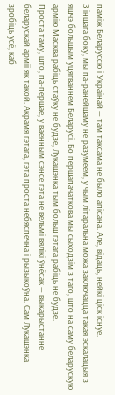паміж Беларуссю і Украінай — там таксама не было апісана. Але, відаць, нейкі ціск існуе.
З іншага боку, мы па-ранейшаму не разумеем, у чым літаральна можа заключацца такая эскалацыя з яшчэ большым уцягваннем Беларусі. Бо першапачаткова мы сыходзім з таго, што на саму беларускую армію Масква рабіць стаўку не будзе, Лукашэнка тым больш гэтага рабіць не будзе.
Проста таму, што, па-першае, у ваенным сэнсе гэта не вельмі вялікі ўнёсак — выкарыстанне беларускай арміі як такой. Акрамя гэтага, гэта проста небяспечна і рызыкоўна. Сам Лукашэнка зробіць усё, каб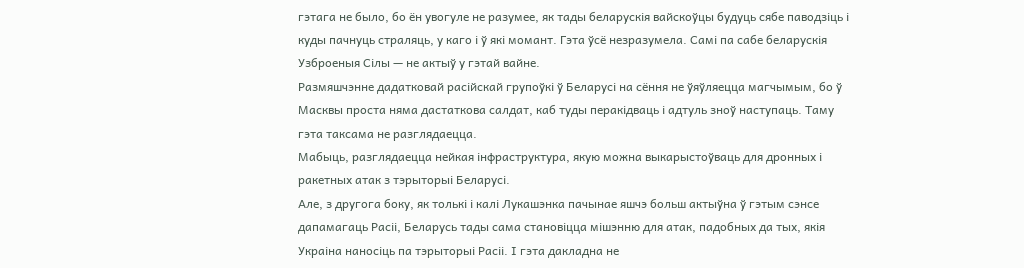гэтага не было, бо ён увогуле не разумее, як тады беларускія вайскоўцы будуць сябе паводзіць і куды пачнуць страляць, у каго і ў які момант. Гэта ўсё незразумела. Самі па сабе беларускія Узброеныя Сілы — не актыў у гэтай вайне.
Размяшчэнне дадатковай расійскай групоўкі ў Беларусі на сёння не ўяўляецца магчымым, бо ў Масквы проста няма дастаткова салдат, каб туды перакідваць і адтуль зноў наступаць. Таму гэта таксама не разглядаецца.
Мабыць, разглядаецца нейкая інфраструктура, якую можна выкарыстоўваць для дронных і ракетных атак з тэрыторыі Беларусі.
Але, з другога боку, як толькі і калі Лукашэнка пачынае яшчэ больш актыўна ў гэтым сэнсе дапамагаць Расіі, Беларусь тады сама становіцца мішэнню для атак, падобных да тых, якія Украіна наносіць па тэрыторыі Расіі. І гэта дакладна не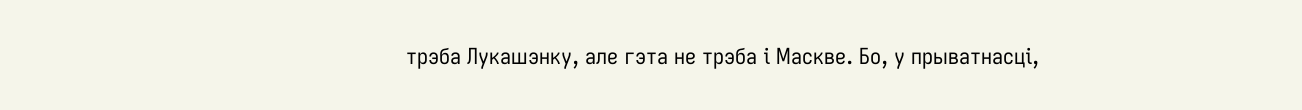трэба Лукашэнку, але гэта не трэба і Маскве. Бо, у прыватнасці,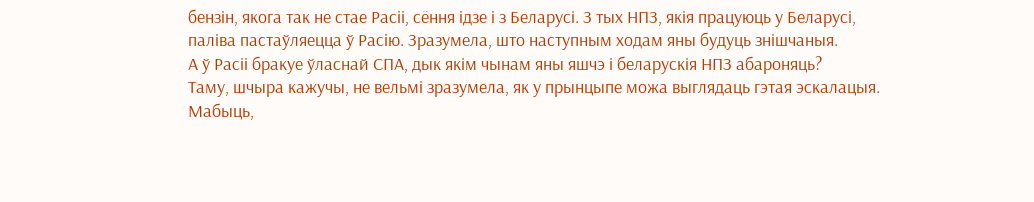бензін, якога так не стае Расіі, сёння ідзе і з Беларусі. З тых НПЗ, якія працуюць у Беларусі, паліва пастаўляецца ў Расію. Зразумела, што наступным ходам яны будуць знішчаныя.
А ў Расіі бракуе ўласнай СПА, дык якім чынам яны яшчэ і беларускія НПЗ абароняць?
Таму, шчыра кажучы, не вельмі зразумела, як у прынцыпе можа выглядаць гэтая эскалацыя. Мабыць,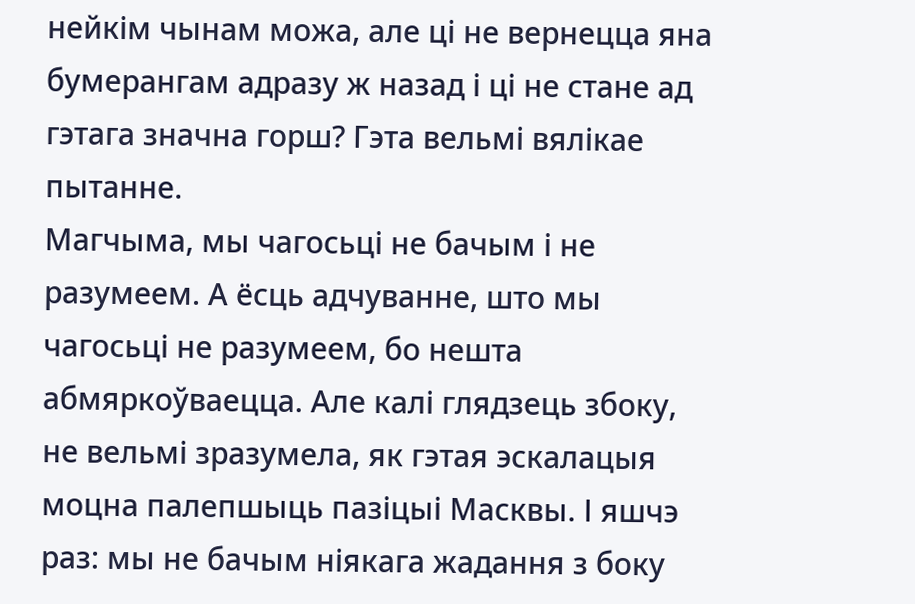нейкім чынам можа, але ці не вернецца яна бумерангам адразу ж назад і ці не стане ад гэтага значна горш? Гэта вельмі вялікае пытанне.
Магчыма, мы чагосьці не бачым і не разумеем. А ёсць адчуванне, што мы чагосьці не разумеем, бо нешта абмяркоўваецца. Але калі глядзець збоку, не вельмі зразумела, як гэтая эскалацыя моцна палепшыць пазіцыі Масквы. І яшчэ раз: мы не бачым ніякага жадання з боку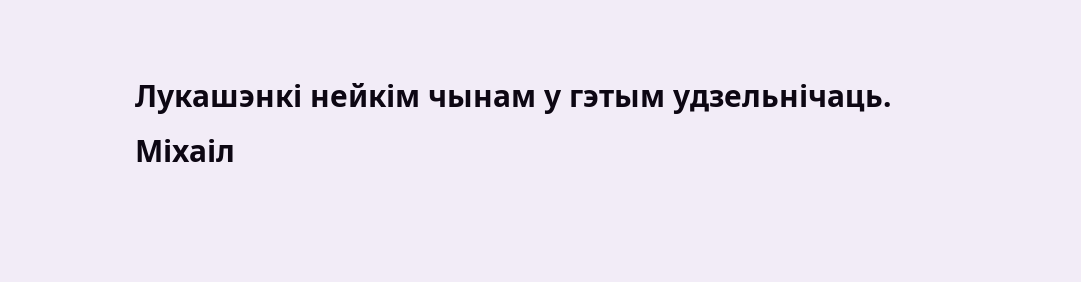Лукашэнкі нейкім чынам у гэтым удзельнічаць.
Міхаіл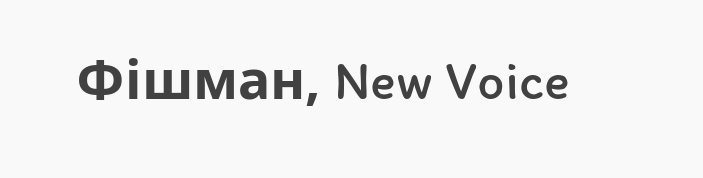Фішман, New Voice